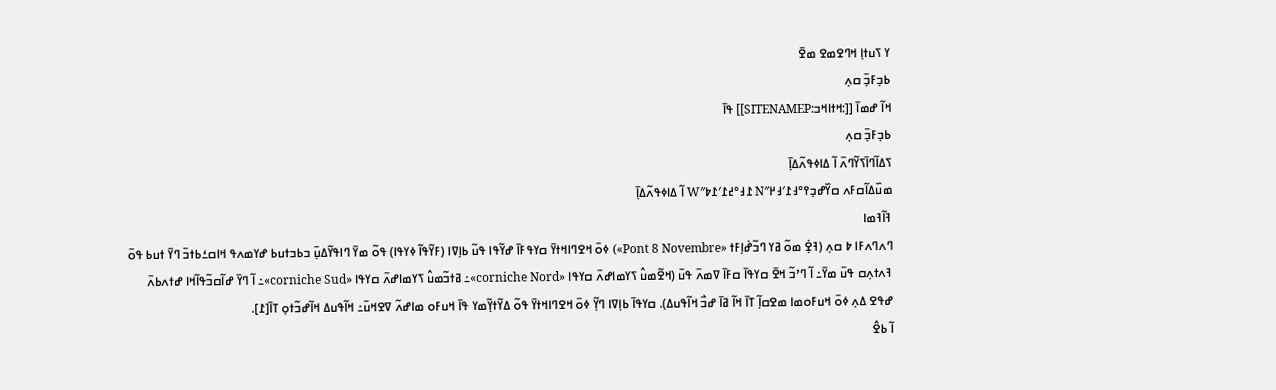ߌ ߖߎߙߊ߲ ߞߣߐߘߐ ߘߐ߫
ߕߏ߲ߓߏ߲߫ ߛߍ߲
ߞߊ߬ ߝߘߊ߫ [[:ߞߙߊߞߏ:SITENAMEP]] ߟߊ߫
ߕߏ߲ߓߏ߲߫ ߛߍ߲
ߖߡߊ߬ߣߊ߫ߖߌ߬ߣߍ߫ ߊ߬ ߡߊߦߟߍ߬ߡߊ߲߫
ߘߎ߰ߡߊ߬ߛߓߍ ߛߌ߰ߝߏ߲߉°߃߁′߃߂″N ߁߃°߄߁′߁߈″W ߊ߬ ߡߊߦߟߍ߬ߡߊ߲߫
ߔߊ߬ߔߘߊ
ߣߍߣߍߓߊ ߈ ߛߍ߲ (ߔߐ߲߭ ߘߋ߬ ߥߌ ߣߏ߬ߝ߭ߊ߲ߓߙ «Pont 8 Novembre») ߦߋ߫ ߞߐߣߊߞߙߌ߫ ߛߌߟߓߊ߫ ߝߌ߬ߟߊ ߟߎ߬ ߕߊ߲ߜߊ (ߓߌ߬ߟߊ߬ ߦߌߟߊ) ߟߋ߬ ߘߌ߫ ߣߊߟߌ߬ߡߎ߲߫ ߏߕߏߙߎߕ ߝߌߘߍߟ ߞߊߛߑߕߙߏ߫ ߣߌ߫ ߙߎߕ ߟߋ߫ ߔߍߙߍ߲ߛ ߟߎ߫ ߘߌ߫߸ ߊ߬ ߣߴߏ߬ ߞߐ߫ ߛߌߟߊ߫ ߛߓߊ߫ ߜߘߍ߫ ߟߎ߫ (ߞߐ߬ߘߎ߮ ߖߌߘߊߝߍ߫ ߛߌߟߊ «corniche Nord»߸ ߥߙߏ߬ߘߎ߮ ߖߌߘߊߝߍ߫ ߛߌߟߊ «corniche Sud»߸ ߊ߬ ߣߌ߫ ߝߊ߬ߛߏ߬ߟߊ߬ߞߊ ߝߙߍߕߍ߫ ߝߟߐ ߡߍ߲ ߦߋ߫ ߞߎߓߋߘߊ ߘߐߛߊ߲߬ ߠߊ߫ ߞߊ߬ ߥߊ߫ ߝߏ߯ ߞߊ߬ߟߎߡ). ߛߌߟߊ߫ ߕߊ߲ߜߊ ߣߌ߲߬ ߦߋ߫ ߞߐߣߊߞߙߌ߫ ߟߋ߬ ߡߌ߬ߙߌ߲߬ߘߌ ߟߊ߫ ߞߎߓߋ ߘߊߝߍ߬ ߜߐߞߎ߫߸ ߞߊ߬ߟߎߡ ߞߊ߬ߝߏ߬ߙߋ߲ ߠߊ߫[߁].
ߊ߬ ߕߐ߮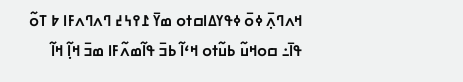ߞߍߣߍ߲߫ ߦߋ߫ ߦߟߌߡߊߛߙߋ ߘߌ߫ ߁߉߆߄ ߣߍߣߍߓߊ ߈ ߠߋ߬ ߟߊ߫߸ ߛߋߞߎ߬ ߕߎ߬ߙߋ ߞߵߊ߬ ߕߏ߫ ߟߊ߬ߘߍ߬ߓߊ ߘߏ߫ ߞߊ߲߬ ߞߊ߬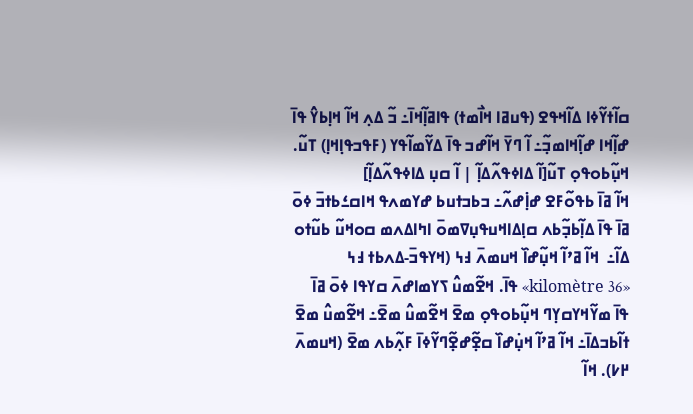ߛߊ߬ߙߌ߬ߦߊ ߡߊ߬ߞߟߐ (ߟߎߥߊ ߞߊ߯ߘߙ) ߟߊߥߊ߲߬ߞߊ߫߸ ߏ߬ ߡߍ߲ ߞߊ߬ ߞߊ߲ߕߌ߮ ߟߊ߫ ߝߊ߲߬ߞߊ ߝߊ߲߬ߞߊߘߏ߲߬߸ ߊ߬ ߣߌ߫ ߞߊ߬ߝߏ ߟߊ߫ ߡߌ߬ߘߊ߬ߟߌ (ߓߟߏߟߊ߲ߞߊ߲) ߠߎ߬.
ߞߎ߲߬ߕߋߟߋ߲ ߠߎ߬[ߊ߬ ߡߊߦߟߍ߬ߡߊ߲߬ | ߊ߬ ߛߎ߲ ߡߊߦߟߍ߬ߡߊ߲߬]
ߞߊ߬ ߥߊ߫ ߕߟߋ߬ߓߐ ߝߊ߲߭ߝߍ߬߸ ߏߕߏߙߎߕ ߝߌߘߍߟ ߞߊߛߑߕߙߏ߫ ߦߋ߫ ߥߊ߫ ߟߊ߫ ߡߊ߲߬ߕߏ߲߬ߕߍ ߛߊ߲ߡߊߞߎߟߎ߲ߜߘߋ߫ ߊߤߊߡߍߘ ߛߋߞߎ߬ ߕߎ߬ߙߋ ߡߊ߬߸  ߞߊ߬ ߥߴߊ߬ ߞߎ߲߬ߝߊ߰ ߞߎߘߍ߫ ߃߆ (ߞߌߟߏ߫-ߡߍߕߙ ߃߆ «kilomètre 36» ߟߊ߫. ߞߐ߬ߘߎ߮ ߖߌߘߊߝߍ߫ ߛߌߟߊ ߦߋ߫ ߥߊ߫ ߟߊ߫ ߘߌ߬ߞߌߛߌ߲ߣ ߞߎ߲߬ߕߋߟߋ߲ ߘߐ߫ ߞߐ߬ߘߎ߮ ߘߐ߫߸ ߞߐ߬ߘߎ߮ ߘߐ߫ ߙߊ߬ߕߏߡߊ߫߸ ߞߊ߬ ߥߴߊ߬ ߞߎ߲߭ߝߊ߰ ߛߐ߲߬ߝߐ߲߬ߣߌ߬ߦߊ߫ ߓߍ߲߬ߕߍ ߘߐ߫ (ߞߎߘߍ߫ ߂߇). ߞߊ߬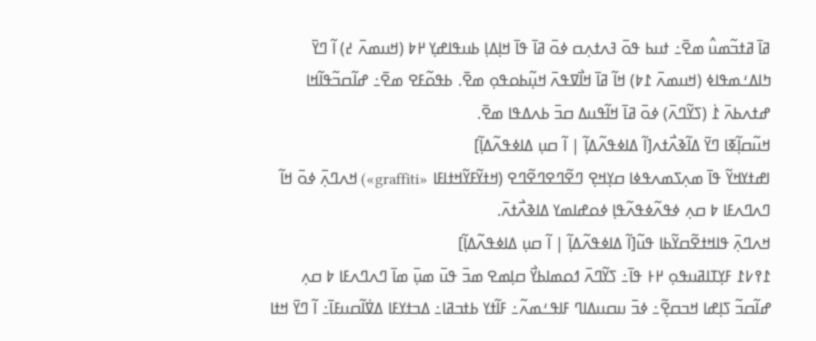ߥߊ߫ ߥߙߏ߬ߘߎ߮ ߘߐ߫߸ ߙߎߕ ߟߋ߫ ߔߍߙߍ߲ߛ ߦߋ߫ ߥߊ߫ ߟߊ߫ ߞߊ߲ߡߊ߲ ߕߎߟߊߝߌ߲ ߂߈ (ߞߎߘߍ߫ ߄) ߊ߬ ߣߌ߫ ߤߊߡߑߘߟߊߦ (ߞߎߘߍ߫ ߁߈) ߞߊ߬ ߥߊ߫ ߞߊ߯ߜߟߍ߫ ߞߎ߲߬ߕߋߟߋ߲ ߘߐ߫. ߕߟߋ߬ߓߐ ߘߐ߫߸ ߝߊ߬ߛߏ߬ߟߊ߬ߞߊ ߝߙߍߕߍ߫ ߁߭ (ߖߌ߬ߣߍ߫) ߦߋ߫ ߥߊ߫ ߞߊ߬ߟߎߡ ߛߏ߫ ߕߍߡߟߊ ߘߐ߫.
ߞߎ߬ߛߊ߲߬ߧߊ ߣߌ߫ ߡߊ߬ߢߍ߯ߙߍ[ߊ߬ ߡߊߦߟߍ߬ߡߊ߲߬ | ߊ߬ ߛߎ߲ ߡߊߦߟߍ߬ߡߊ߲߬]
ߊߝߙߌߞߌ߬ ߟߊ߫ ߘߍ߲ߖߘߍߟߦߊ ߛߌ߲ߞߐ߲ ߣߐ߬ߣߐߣߐ߬ߣߐ (ߞߙߌ߬ߓߌ߬ߞߙߊߓߊ «graffiti») ߞߍߣߍ߲߫ ߦߋ߫ ߞߊ߬ ߣߍߣߍߓߊ ߈ ߛߍ߲ ߦߟߍ߬ߦߟߍ߬ߟߊ߲ ߦߋߝߊߘߌ ߡߊߢߍ߯ߙߍ߫.
ߞߍߣߍ߲߫ ߟߊߞߙߐ߬ߛߌ߬ߕߊ ߟߎ߬[ߊ߬ ߡߊߦߟߍ߬ߡߊ߲߬ | ߊ߬ ߛߎ߲ ߡߊߦߟߍ߬ߡߊ߲߬]
߁߉߇߁ ߓߌ߲ߠߊߥߎߟߋ߲ ߂߅ ߟߊ߫߸ ߖߌ߬ߣߍ߫ ߗߋߘߊߕߌ߯ ߛߊ߲ߘߐ ߘߏ߫ ߟߎ߫ ߘߎ߲߫ ߘߊ߫ ߣߍߣߍߓߊ ߈ ߛߍ߲ ߝߊ߬ߛߏ߬ ߖߊ߲ߝߊ ߞߏߛߐ߲߬߸ ߦߏ߫ ߎߛߎߡߊߣ ߓߊߟߑߘߍ߬߸ ߓߊ߬ߙߌ ߕߙߏߥߊ߸ ߡߏߙߌߓߊ ߡߜ߭ߊ߬ߛߎߓߊ߫߸ ߊ߬ ߣߌ߫ ߞߙߊ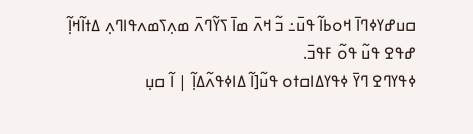ߛߎߝߌߦߣߊ߫ ߞߋߕߊ߬ ߟߎ߫߸ ߏ߬ ߞߍ߫ ߘߊ߫ ߖߌ߬ߣߍ߫ ߘߍ߲ߖߘߍߟߊߣߍ߲ ߡߙߊ߬ߞߊ߲߬ ߝߟߐ ߟߎ߬ ߟߋ߬ ߓߟߏ߫.
ߦߟߌߣߐ ߣߌ߫ ߦߟߌߡߊߛߙߋ ߟߎ߬[ߊ߬ ߡߊߦߟߍ߬ߡߊ߲߬ | ߊ߬ ߛߎ߲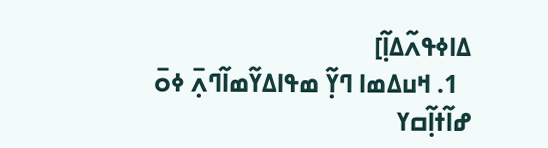ߡߊߦߟߍ߬ߡߊ߲߬]
  1. ߞߎߡߘߊ ߣߌ߲߬ ߘߟߊߡߌ߬ߘߊ߬ߣߍ߲߫ ߦߋ߫ ߝߊ߬ߙߊ߲߬ߛߌ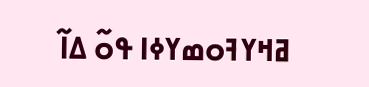ߥߞߌߔߋߘߌߦߊ ߟߋ߬ ߡߊ߬